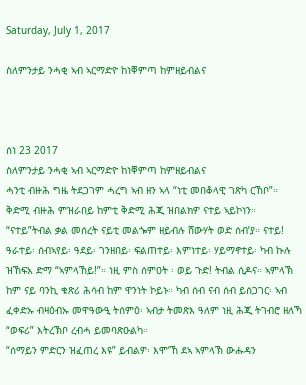Saturday, July 1, 2017

ስለምንታይ ንሓቂ ኣብ ኣርማድዮ ከነቐምጣ ከምዘይብልና



ሰነ 23 2017
ስለምንታይ ንሓቂ ኣብ ኣርማድዮ ከነቐምጣ ከምዘይብልና
ሓንቲ ብዙሕ ግዜ ትደጋገም ሓረግ ኣብ ዘን ኣላ “ነቲ መበቆላዊ ገጽካ ርኸቦ”። ቅድሚ ብዙሕ ምዝራበይ ከምቲ ቅድሚ ሕጂ ዝበልክዎ ናተይ ኣይኮነን። “ናተይ”ትብል ቃል መሰረት ናይቲ መልጐም ዘይብሉ ሸውሃት ወድ ሰብ’ያ። ናተይ! ዓራተይ፡ ሰብኣየይ፡ ዓደይ፡ ገንዘበይ፡ ፍልጠተይ፡ እምነተይ፡ ሃይማኖተይ፡ ካብ ኩሉ ዝኸፍአ ድማ “ኣምላኸይ!”። ነዚ ምስ ሰምዐት ፡ ወይ ጉድ! ትብል ሲዶና። ኣምላኽ ከም ናይ ባንኪ ቁጽሪ ሕሳብ ከም ዋንነት ኮይኑ። ካብ ሰብ ናብ ሰብ ይሰጋገር፡ ኣብ ፈቀድኡ ብዛዕብኡ መዋዓውዒ ትሰምዕ፡ ኣብታ ትመጽእ ዓለም ነዚ ሕጂ ትገብሮ ዘለኻ “ወፍሪ” እትረኽቦ ረብሓ ይመባጽዑልካ።
“ሰማይን ምድርን ዝፈጠረ እዩ” ይብልዎ፡ እሞ’ኸ ደኣ ኣምላኽ ውሑዳን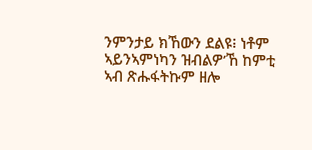ንምንታይ ክኸውን ደልዩ፧ ነቶም ኣይንኣምነካን ዝብልዎ’ኸ ከምቲ ኣብ ጽሑፋትኩም ዘሎ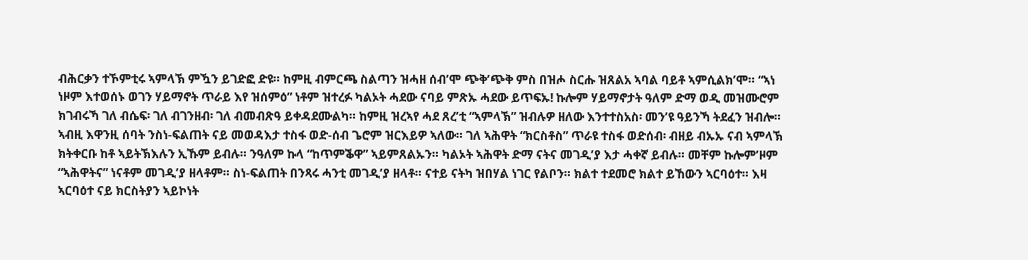ብሕርቃን ተኾምቲሩ ኣምላኽ ምዃን ይገድፎ ድዩ። ከምዚ ብምርጫ ስልጣን ዝሓዘ ሰብ’ሞ ጭቅ’ጭቅ ምስ በዝሖ ስርሑ ዝጸልአ ኣባል ባይቶ ኣምሲልክ’ሞ። “ኣነ ነዞም እተወሰኑ ወገን ሃይማኖት ጥራይ እየ ዝሰምዕ” ነቶም ዝተረፉ ካልኦት ሓደው ናባይ ምጽኡ ሓደው ይጥፍኡ! ኩሎም ሃይማኖታት ዓለም ድማ ወዲ መዝሙሮም ክገብሩኻ ገለ ብሴፍ፡ ገለ ብገንዘብ፡ ገለ ብመብጽዓ ይቀዳደሙልካ። ከምዚ ዝረኣየ ሓደ ጸረ’ቲ “ኣምላኽ” ዝብሉዎ ዘለው እንተተስአስ፡ መን’ዩ ዓይንኻ ትደፈን ዝብሎ።
ኣብዚ እዋንዚ ሰባት ንስነ-ፍልጠት ናይ መወዳእታ ተስፋ ወድ-ሰብ ጌሮም ዝርእይዎ ኣለው። ገለ ኣሕዋት “ክርስቶስ” ጥራዩ ተስፋ ወድሰብ፡ ብዘይ ብኡኡ ናብ ኣምላኽ ክትቀርቡ ከቶ ኣይትኽእሉን ኢኹም ይብሉ። ንዓለም ኩላ “ከጥምቕዋ” ኣይምጸልኡን። ካልኦት ኣሕዋት ድማ ናትና መገዲ’ያ እታ ሓቀኛ ይብሉ። መቸም ኩሎም’ዞም “ኣሕዋትና” ነናቶም መገዲ’ያ ዘላቶም። ስነ-ፍልጠት በንጻሩ ሓንቲ መገዲ’ያ ዘላቶ። ናተይ ናትካ ዝበሃል ነገር የልቦን። ክልተ ተደመሮ ክልተ ይኸውን ኣርባዕተ። እዛ ኣርባዕተ ናይ ክርስትያን ኣይኮነት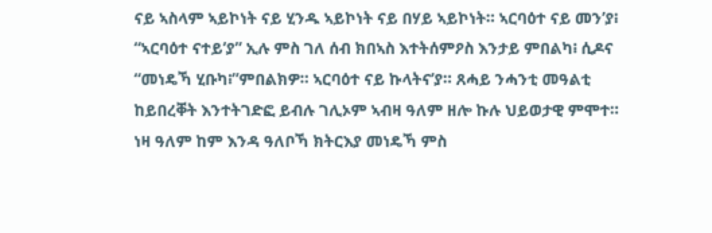ናይ ኣስላም ኣይኮነት ናይ ሂንዱ ኣይኮነት ናይ በሃይ ኣይኮነት። ኣርባዕተ ናይ መን’ያ፧ “ኣርባዕተ ናተይ’ያ” ኢሉ ምስ ገለ ሰብ ክበኣስ እተትሰምዖስ እንታይ ምበልካ፧ ሲዶና “መነዴኻ ሂቡካ፧”ምበልክዎ። ኣርባዕተ ናይ ኩላትና’ያ። ጸሓይ ንሓንቲ መዓልቲ ከይበረቐት እንተትገድፎ ይብሉ ገሊኦም ኣብዛ ዓለም ዘሎ ኩሉ ህይወታዊ ምሞተ። ነዛ ዓለም ከም እንዳ ዓለቦኻ ክትርእያ መነዴኻ ምስ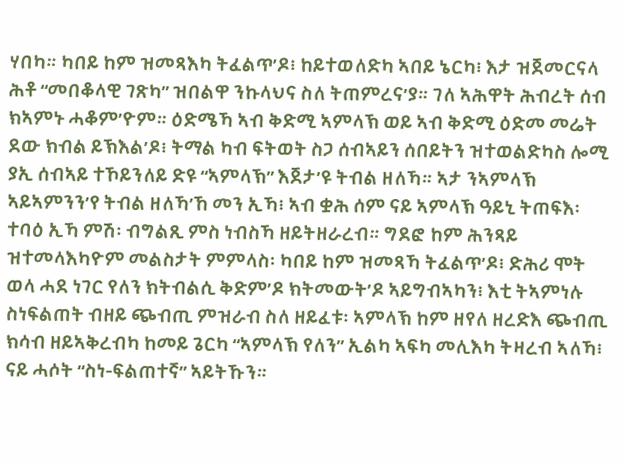ሃበካ። ካበይ ከም ዝመጻእካ ትፈልጥ’ዶ፧ ከይተወለድካ ኣበይ ኔርካ፧ እታ ዝጀመርናላ ሕቶ “መበቆላዊ ገጽካ” ዝበልዋ ንኩላህና ስለ ትጠምረና’ያ። ገለ ኣሕዋት ሕብረት ሰብ ክኣምኑ ሓቆም’ዮም። ዕድሜኻ ኣብ ቅድሚ ኣምላኽ ወይ ኣብ ቅድሚ ዕድመ መሬት ደው ክብል ይኽእል’ዶ፧ ትማል ካብ ፍትወት ስጋ ሰብኣይን ሰበይትን ዝተወልድካስ ሎሚ ያኢ ሰብኣይ ተኾይንለይ ድዩ “ኣምላኽ” እጀታ’ዩ ትብል ዘለኻ። ኣታ ንኣምላኽ ኣይኣምንን’የ ትብል ዘለኻ’ኸ መን ኢኻ፧ ኣብ ቋሕ ሰም ናይ ኣምላኽ ዓይኒ ትጠፍእ፡ ተባዕ ኢኻ ምሽ፡ ብግልጺ ምስ ነብስኻ ዘይትዘራረብ። ግደፎ ከም ሕንጻይ ዝተመላእካዮም መልስታት ምምላስ፡ ካበይ ከም ዝመጻኻ ትፈልጥ’ዶ፧ ድሕሪ ሞት ወላ ሓደ ነገር የለን ክትብልሲ ቅድም’ዶ ክትመውት’ዶ ኣይግብኣካን፧ እቲ ትኣምነሉ ስነፍልጠት ብዘይ ጭብጢ ምዝራብ ስለ ዘይፈቱ፡ ኣምላኽ ከም ዘየለ ዘረድእ ጭብጢ ክሳብ ዘይኣቅረብካ ከመይ ጌርካ “ኣምላኽ የለን” ኢልካ ኣፍካ መሊእካ ትዛረብ ኣለኻ፧ ናይ ሓሶት “ስነ-ፍልጠተኛ” ኣይትኹን።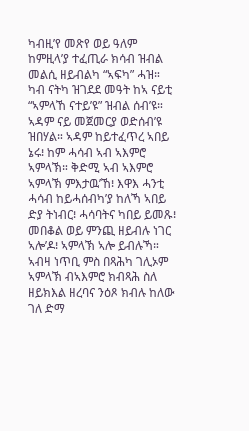ካብዚ’የ መጽየ ወይ ዓለም ከምዚላ’ያ ተፈጢራ ክሳብ ዝብል መልሲ ዘይብልካ “ኣፍካ” ሓዝ። ካብ ናትካ ዝገደደ መዓት ከኣ ናይቲ “ኣምላኸ ናተይ’ዩ” ዝብል ሰብ’ዩ።
ኣዳም ናይ መጀመርያ ወድሰብ’ዩ ዝበሃል። ኣዳም ከይተፈጥረ ኣበይ ኔሩ፧ ከም ሓሳብ ኣብ ኣእምሮ ኣምላኽ። ቅድሚ ኣብ ኣእምሮ ኣምላኽ ምእታዉ’ኸ፧ እዋእ ሓንቲ ሓሳብ ከይሓሰብካ’ያ ከለኻ ኣበይ ድያ ትነብር፧ ሓሳባትና ካበይ ይመጹ፧ መበቆል ወይ ምንጪ ዘይብሉ ነገር ኣሎ’ዶ፧ ኣምላኽ ኣሎ ይብሉኻ። ኣብዛ ነጥቢ ምስ በጻሕካ ገሊኦም ኣምላኽ ብኣእምሮ ክብጻሕ ስለ ዘይክእል ዘረባና ንዕጾ ክብሉ ከለው ገለ ድማ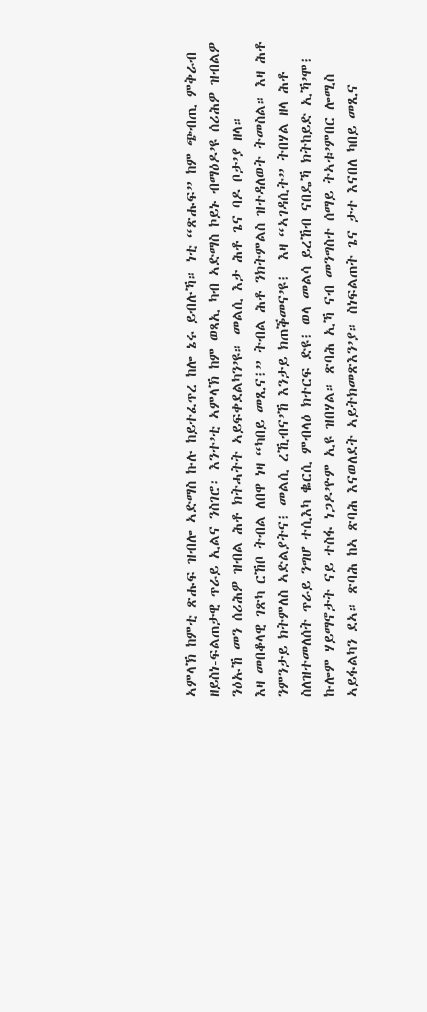ኣምላኽ ከምቲ ጽሑፍ ዝብሎ ኣድማስ ኩሉ ከይተፈጥረ ከሎ ኔሩ ይብሉኻ። ነቲ “ጽሑፍ” ከም ጭብጢ ምቅራብ ዘይስነ-ፍልጠታዊ ጥራይ ኢልና ንስገሮ፡ እንተ’ቲ ኣምላኽ ከም ወጻኢ ካብ ኣድማስ ኮይኑ ብማዕዶ’ዩ ሰሪሕዎ ዝብልዎ ንዕኡኸ መን ሰሪሕዎ ዝብል ሕቶ ክትሓትት ኣይፍቀደልካን’ዩ። መልሲ እታ ሕቶ ጌና ባዶ ቦታ’ያ ዘላ።
እዛ መበቆላዊ ገጽካ ርኸቦ ትብል ለበዋ ነዛ “ካበይ መጺና፧” ትብል ሕቶ ንክትምልስ ዝተዳለወት ትመስል። እዛ ሕቶ ንምንታይ ክትምለስ ኣድልያትና፧ መልሲ ረኺብና’ኸ እንታይ ክጠቕመና’ዩ፧  እዛ “ኣገዳሲት” ትበሃል ዘላ ሕቶ ስለዝተመለሰት ጥራይ ንግሆ ተሲእካ ቈርሲ ምብላዕ ክተርፍ ድዩ፧ ወላ መልሳ ይረኸብ ናበዴኻ ክትከይድ ኢኻ’ሞ፧ ኩሎም ሃይማኖታት ናይ ተስፋ ነጋዶ’ዮም ኢዩ ዝበሃል። ጽባሕ ኢኻ ናብ መንግስተ ሰማይ ትኣቱ’ምበር ሎሚስ ኣይፋልካን ደኣ። ጽባሕ ከኣ ጽባሕ እናወለደት ኣይትክመጽእን’ያ። ስነፍልጠት ጌና ታተ እናበለ ካበይ መጺና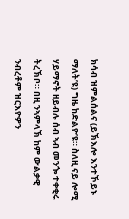ክሳብ ዝምልሰልና (ይኽእሎ እንተኾይኑ ማለት’ዩ) ግዜ ከድልዮ’ዩ። ስለዚ ናይ ሎሚ ሃይማኖት ዘይብሉ ሰብ ኣብ መንጐ ተቀቂሩ ትረኽቦ። በዚ ንኣምላኽ ከም ውልቃዊ ንብረቶም ዝርእዮዎን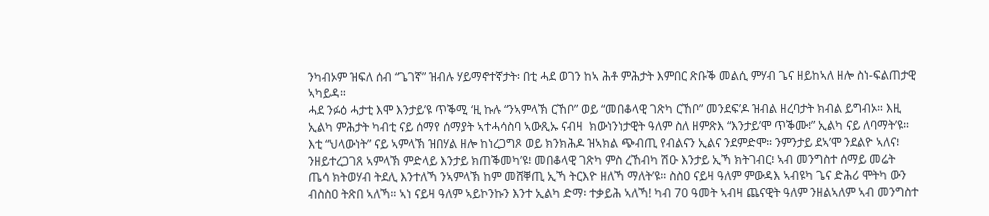ንካብኦም ዝፍለ ሰብ “ጌገኛ” ዝብሉ ሃይማኖተኛታት፡ በቲ ሓደ ወገን ከኣ ሕቶ ምሕታት እምበር ጽቡቕ መልሲ ምሃብ ጌና ዘይከኣለ ዘሎ ስነ-ፍልጠታዊ ኣካይዳ።
ሓደ ንፉዕ ሓታቲ እሞ እንታይ’ዩ ጥቕሚ ‘ዚ ኩሉ “ንኣምላኽ ርኸቦ” ወይ “መበቆላዊ ገጽካ ርኸቦ” መንደፍ’ዶ ዝብል ዘረባታት ክብል ይግብኦ። እዚ ኢልካ ምሕታት ካብቲ ናይ ሰማየ ሰማያት ኣተሓሳስባ ኣውጺኡ ናብዛ  ክውነንነታዊት ዓለም ስለ ዘምጽእ “እንታይ’ሞ ጥቕሙ፧” ኢልካ ናይ ለባማት’ዩ። እቲ “ህላውነት” ናይ ኣምላኽ ዝበሃል ዘሎ ከነረጋግጾ ወይ ክንክሕዶ ዝኣክል ጭብጢ የብልናን ኢልና ንደምድሞ። ንምንታይ ደኣ’ሞ ንደልዮ ኣለና፧ ንዘይተረጋገጸ ኣምላኽ ምድላይ እንታይ ክጠቕመካ’ዩ፧ መበቆላዊ ገጽካ ምስ ረኸብካ ሽዑ እንታይ ኢኻ ክትገብር፧ ኣብ መንግስተ ሰማይ መሬት ጤሳ ክትወሃብ ትደሊ እንተለኻ ንኣምላኽ ከም መሸቐጢ ኢኻ ትርእዮ ዘለኻ ማለት’ዩ። ስስዐ ናይዛ ዓለም ምውዳእ ኣብዩካ ጌና ድሕሪ ሞትካ ውን ብስስዐ ትጽበ ኣለኻ። ኣነ ናይዛ ዓለም ኣይኮንኩን እንተ ኢልካ ድማ፡ ተቃይሕ ኣለኻ! ካብ 70 ዓመት ኣብዛ ጨናዊት ዓለም ንዘልኣለም ኣብ መንግስተ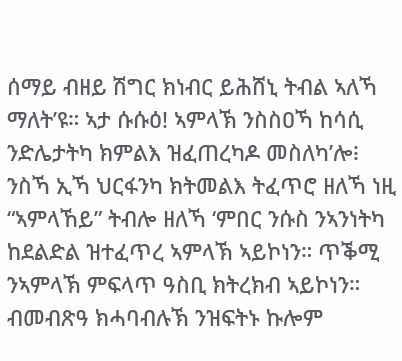ሰማይ ብዘይ ሽግር ክነብር ይሕሸኒ ትብል ኣለኻ ማለት’ዩ። ኣታ ሱሱዕ! ኣምላኽ ንስስዐኻ ከሳሲ ንድሌታትካ ክምልእ ዝፈጠረካዶ መስለካ’ሎ፧ ንስኻ ኢኻ ህርፋንካ ክትመልእ ትፈጥሮ ዘለኻ ነዚ “ኣምላኸይ” ትብሎ ዘለኻ ‘ምበር ንሱስ ንኣንነትካ ከደልድል ዝተፈጥረ ኣምላኽ ኣይኮነን። ጥቕሚ ንኣምላኽ ምፍላጥ ዓስቢ ክትረክብ ኣይኮነን። ብመብጽዓ ክሓባብሉኽ ንዝፍትኑ ኩሎም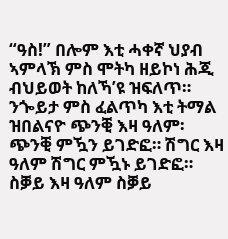“ዓስ!” በሎም እቲ ሓቀኛ ህያብ ኣምላኽ ምስ ሞትካ ዘይኮነ ሕጂ ብህይወት ከለኻ’ዩ ዝፍለጥ። ንጐይታ ምስ ፈልጥካ እቲ ትማል ዝበልናዮ ጭንቒ እዛ ዓለም፡ ጭንቒ ምዃን ይገድፎ። ሽግር እዛ ዓለም ሽግር ምዃኑ ይገድፎ። ስቓይ እዛ ዓለም ስቓይ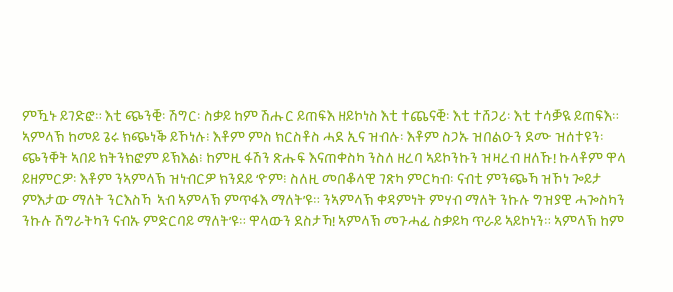ምዃኑ ይገድፎ። እቲ ጭንቒ፡ ሽግር፡ ስቃይ ከም ሽሑር ይጠፍእ ዘይኮነስ እቲ ተጨናቒ፡ እቲ ተሸጋሪ፡ እቲ ተሳቓዪ ይጠፍእ። ኣምላኽ ከመይ ጌሩ ክጭነቕ ይኾነሉ፧ እቶም ምስ ክርስቶስ ሓደ ኢና ዝብሉ፡ እቶም ስጋኡ ዝበልዑን ደሙ ዝሰተዩን፡ ጭንቐት ኣበይ ክትንክፎም ይኽእል፧ ከምዚ ፋሽን ጽሑፍ እናጠቀስካ ንስለ ዘረባ ኣይኮንኩን ዝዛረብ ዘለኹ! ኩላቶም ዋላ ይዘምርዎ፡ እቶም ንኣምላኽ ዝነብርዎ ክንደይ ‘ዮም፧ ስለዚ መበቆላዊ ገጽካ ምርካብ፡ ናብቲ ምንጭኻ ዝኾነ ጐይታ ምእታው ማለት ንርእስኻ  ኣብ ኣምላኽ ምጥፋእ ማለት’ዩ። ንኣምላኽ ቀዳምነት ምሃብ ማለት ንኩሉ ግዝያዊ ሓጐስካን ንኩሉ ሽግራትካን ናብኡ ምድርባይ ማለት’ዩ። ዋላውን ደስታኻ! ኣምላኽ መጉሓፊ ስቃይካ ጥራይ ኣይኮነን። ኣምላኽ ከም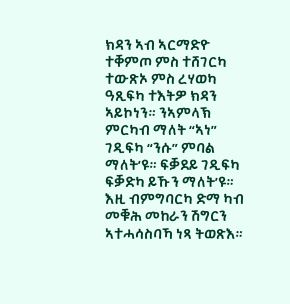ክዳን ኣብ ኣርማድዮ ተቐምጦ ምስ ተሸገርካ ተውጽኦ ምስ ረሃወካ ዓጺፍካ ተእትዎ ክዳን ኣይኮነን። ንኣምላኽ ምርካብ ማለት “ኣነ” ገዲፍካ “ንሱ” ምባል ማለት’ዩ። ፍቓደይ ገዲፍካ ፍቓድካ ይኹን ማለት’ዩ። እዚ ብምግባርካ ድማ ካብ መቑሕ መከራን ሽግርን ኣተሓሳስባኻ ነጻ ትወጽእ።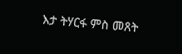እታ ትሃርፋ ምስ መጸት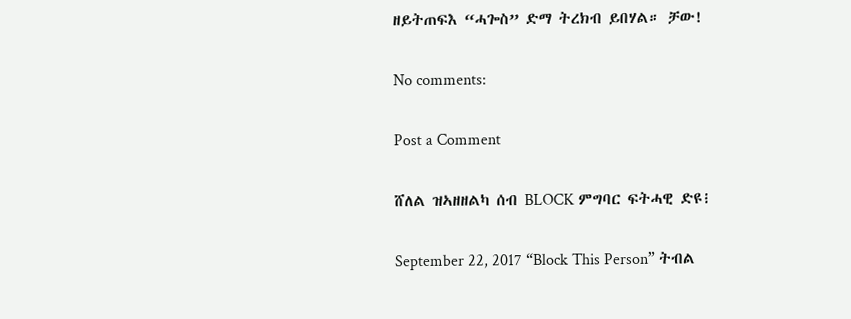ዘይትጠፍእ “ሓጐስ” ድማ ትረክብ ይበሃል። ቻው!

No comments:

Post a Comment

ሸለል ዝኣዘዘልካ ሰብ BLOCK ምግባር ፍትሓዊ ድዩ፧

September 22, 2017 “Block This Person” ትብል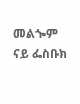መልጐም ናይ ፌስቡክ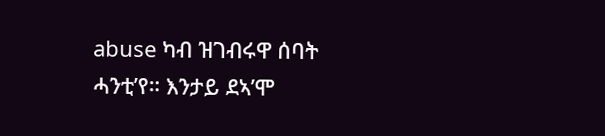abuse ካብ ዝገብሩዋ ሰባት ሓንቲ’የ። እንታይ ደኣ’ሞ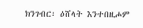ክንገብር፡ ዕሸላት እንተበዚሖም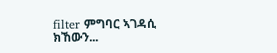filter ምግባር ኣገዳሲ ክኸውን...